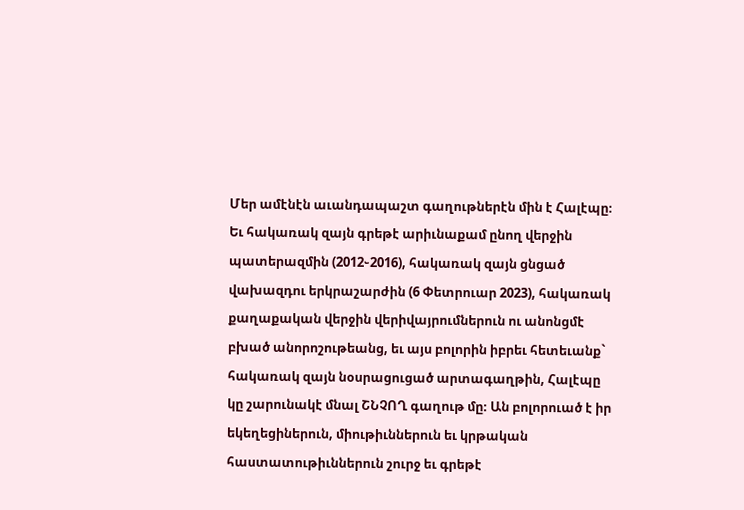Մեր ամէնէն աւանդապաշտ գաղութներէն մին է Հալէպը։ Եւ հակառակ զայն գրեթէ արիւնաքամ ընող վերջին պատերազմին (2012֊2016), հակառակ զայն ցնցած վախազդու երկրաշարժին (6 Փետրուար 2023), հակառակ քաղաքական վերջին վերիվայրումներուն ու անոնցմէ բխած անորոշութեանց, եւ այս բոլորին իբրեւ հետեւանք` հակառակ զայն նօսրացուցած արտագաղթին, Հալէպը կը շարունակէ մնալ ՇՆՉՈՂ գաղութ մը։ Ան բոլորուած է իր եկեղեցիներուն, միութիւններուն եւ կրթական հաստատութիւններուն շուրջ եւ գրեթէ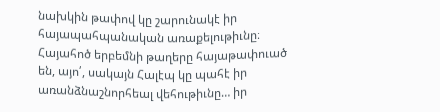նախկին թափով կը շարունակէ իր հայապահպանական առաքելութիւնը։
Հայահոծ երբեմնի թաղերը հայաթափուած են, այո՛, սակայն Հալէպ կը պահէ իր առանձնաշնորհեալ վեհութիւնը… իր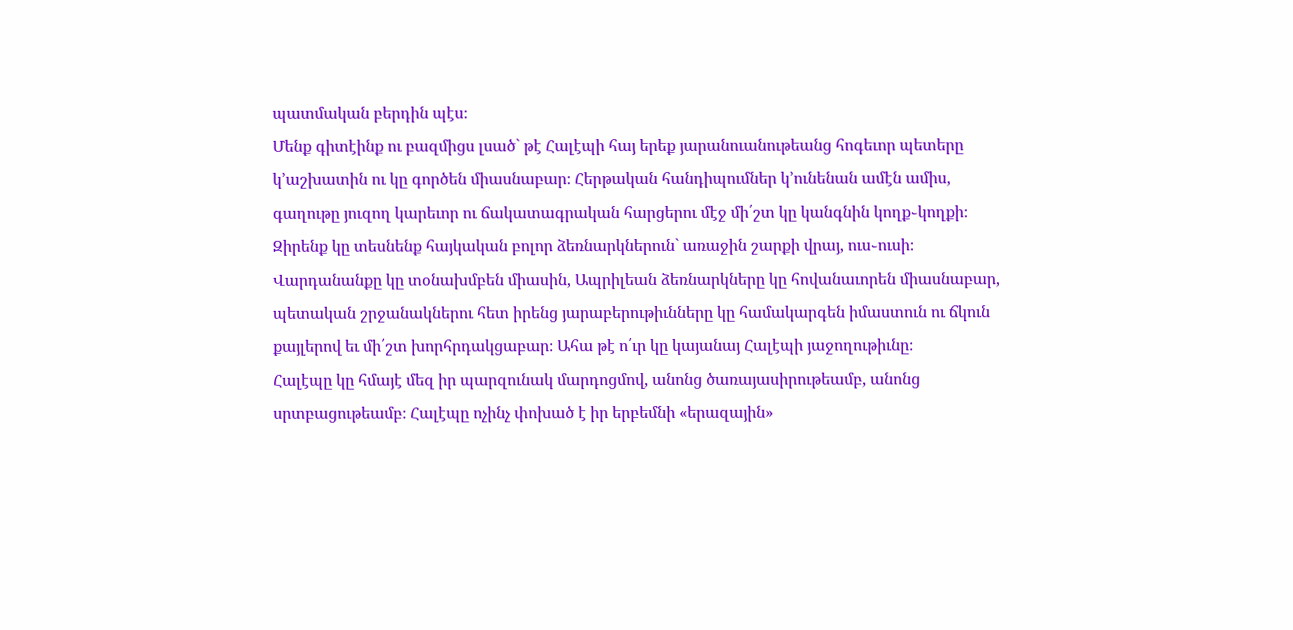պատմական բերդին պէս։
Մենք գիտէինք ու բազմիցս լսած` թէ Հալէպի հայ երեք յարանուանութեանց հոգեւոր պետերը կ’աշխատին ու կը գործեն միասնաբար։ Հերթական հանդիպումներ կ’ունենան ամէն ամիս, գաղութը յուզող կարեւոր ու ճակատագրական հարցերու մէջ մի՛շտ կը կանգնին կողք֊կողքի։ Զիրենք կը տեսնենք հայկական բոլոր ձեռնարկներուն` առաջին շարքի վրայ, ուս֊ուսի։ Վարդանանքը կը տօնախմբեն միասին, Ապրիլեան ձեռնարկները կը հովանաւորեն միասնաբար, պետական շրջանակներու հետ իրենց յարաբերութիւնները կը համակարգեն իմաստուն ու ճկուն քայլերով եւ մի՛շտ խորհրդակցաբար։ Ահա թէ ո՛ւր կը կայանայ Հալէպի յաջողութիւնը։
Հալէպը կը հմայէ մեզ իր պարզունակ մարդոցմով, անոնց ծառայասիրութեամբ, անոնց սրտբացութեամբ։ Հալէպը ոչինչ փոխած է իր երբեմնի «երազային»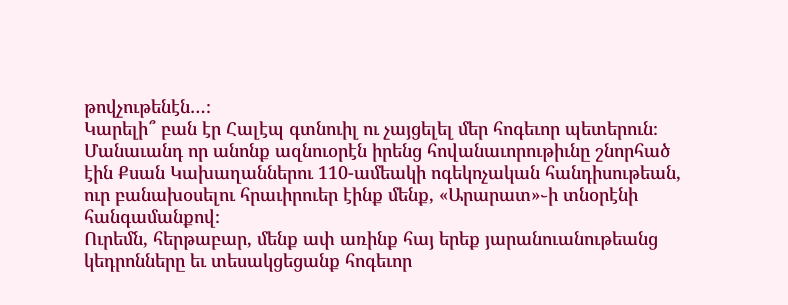թովչութենէն…։
Կարելի՞ բան էր Հալէպ գտնուիլ ու չայցելել մեր հոգեւոր պետերուն։ Մանաւանդ որ անոնք ազնուօրէն իրենց հովանաւորութիւնը շնորհած էին Քսան Կախաղաններու 110-ամեակի ոգեկոչական հանդիսութեան, ուր բանախօսելու հրաւիրուեր էինք մենք, «Արարատ»֊ի տնօրէնի հանգամանքով։
Ուրեմն, հերթաբար, մենք ափ առինք հայ երեք յարանուանութեանց կեդրոնները եւ տեսակցեցանք հոգեւոր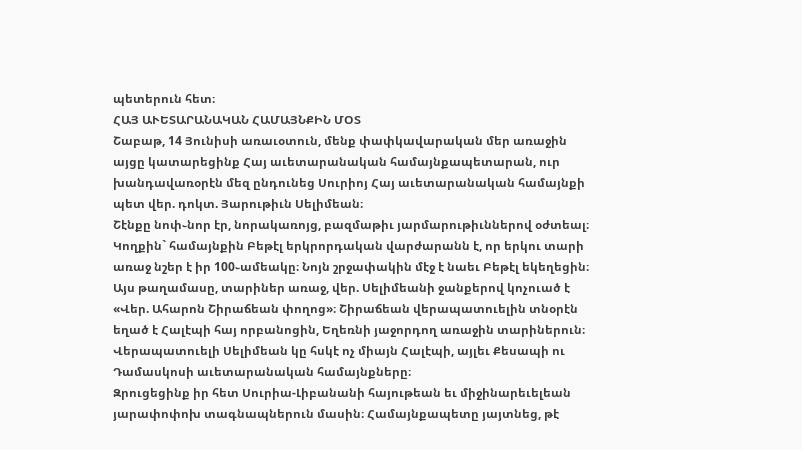պետերուն հետ։
ՀԱՅ ԱՒԵՏԱՐԱՆԱԿԱՆ ՀԱՄԱՅՆՔԻՆ ՄՕՏ
Շաբաթ, 14 Յունիսի առաւօտուն, մենք փափկավարական մեր առաջին այցը կատարեցինք Հայ աւետարանական համայնքապետարան, ուր խանդավառօրէն մեզ ընդունեց Սուրիոյ Հայ աւետարանական համայնքի պետ վեր. դոկտ. Յարութիւն Սելիմեան։
Շէնքը նոփ֊նոր էր, նորակառոյց, բազմաթիւ յարմարութիւններով օժտեալ։ Կողքին` համայնքին Բեթէլ երկրորդական վարժարանն է, որ երկու տարի առաջ նշեր է իր 100֊ամեակը։ Նոյն շրջափակին մէջ է նաեւ Բեթէլ եկեղեցին։ Այս թաղամասը, տարիներ առաջ, վեր. Սելիմեանի ջանքերով կոչուած է «Վեր. Ահարոն Շիրաճեան փողոց»։ Շիրաճեան վերապատուելին տնօրէն եղած է Հալէպի հայ որբանոցին, Եղեռնի յաջորդող առաջին տարիներուն։
Վերապատուելի Սելիմեան կը հսկէ ոչ միայն Հալէպի, այլեւ Քեսապի ու Դամասկոսի աւետարանական համայնքները։
Զրուցեցինք իր հետ Սուրիա-Լիբանանի հայութեան եւ միջինարեւելեան յարափոփոխ տագնապներուն մասին։ Համայնքապետը յայտնեց, թէ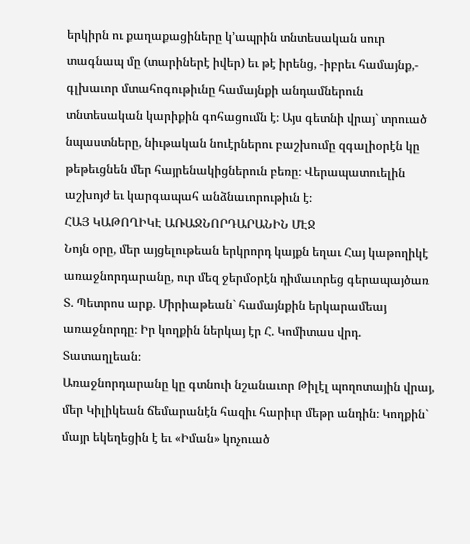երկիրն ու քաղաքացիները կ’ապրին տնտեսական սուր տագնապ մը (տարիներէ իվեր) եւ թէ իրենց, -իբրեւ համայնք,- գլխաւոր մտահոգութիւնը համայնքի անդամներուն տնտեսական կարիքին գոհացումն է։ Այս գետնի վրայ` տրուած նպաստները, նիւթական նուէրներու բաշխումը զգալիօրէն կը թեթեւցնեն մեր հայրենակիցներուն բեռը։ Վերապատուելին աշխոյժ եւ կարգապահ անձնաւորութիւն է։
ՀԱՅ ԿԱԹՈՂԻԿԷ ԱՌԱՋՆՈՐԴԱՐԱՆԻՆ ՄԷՋ
Նոյն օրը, մեր այցելութեան երկրորդ կայքն եղաւ Հայ կաթողիկէ առաջնորդարանը, ուր մեզ ջերմօրէն դիմաւորեց գերապայծառ Տ. Պետրոս արք. Միրիաթեան` համայնքին երկարամեայ առաջնորդը։ Իր կողքին ներկայ էր Հ. Կոմիտաս վրդ. Տատաղլեան։
Առաջնորդարանը կը գտնուի նշանաւոր Թիլէլ պողոտային վրայ, մեր Կիլիկեան ճեմարանէն հազիւ հարիւր մեթր անդին։ Կողքին` մայր եկեղեցին է եւ «Իման» կոչուած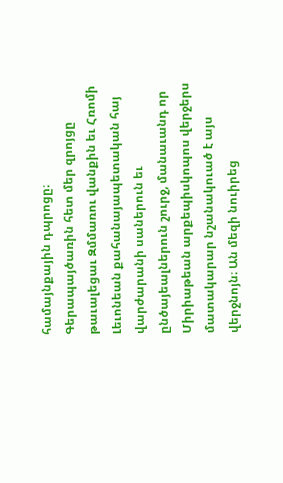համայնքային դպրոցը։
Գերապայծառին հետ մեր զրոյցը թաւալեցաւ Զմմառու վանքին եւ Հռոմի Լեւոնեան քահանայապետական հայ վարժարանի սաներուն եւ ընծայեալներուն շուրջ, մանաւանդ որ Միրիաթեան արքեպիսկոպոս վերջերս մատակարար նշանակուած է այս վերջնոյն։ Ան մեզի նուիրեց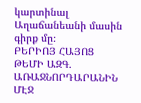կարտինալ Աղաճանեանի մասին գիրք մը։
ԲԵՐԻՈՅ ՀԱՅՈՑ ԹԵՄԻ ԱԶԳ. ԱՌԱՋՆՈՐԴԱՐԱՆԻՆ ՄԷՋ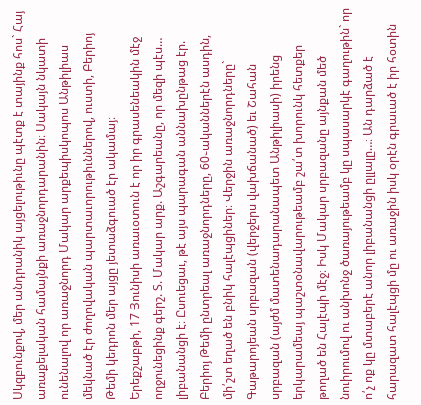Սկզբունքով, մեր անդրանիկ այցելութիւնը պէտք է տայինք հոս` Հայ առաքելական համայնքի առաջնորդարանին։ Սակայն նկատի ունենալով որ առաջնորդ Մակար արքեպիսկոպոս Անթիլիաս մեկնած էր ժողովական պարտաւորութիւններով, ուստի, Բերիոյ Թեմի կեդրոն մեր այցը յետաձգուած էր ակամայ։
Երեքշաբթի, 17 Յունիսի առաւօտուն է որ իր գրասենեակին մէջ ողջունեցինք գերշ. Տ. Մակար արք. Աշգարեանը, որ մեզի պէս… լիբանանցի է։ Ըսուեցաւ, թէ այս պարագան աննախընթաց էր. Բերիոյ Թեմի ընտրեալ առաջնորդները, 60֊ականներէն ասդին, մի՛շտ եղած են բնիկ հալէպցիներ։ Վերջին առաջնորդները` Գաթարոյեան սրբազան (վերջերս վախճանած) եւ Շահան սրբազան (այժմ մատենադարանապետ Անթիլիասի) իրենց երկարամեայ պաշտօնավարութեամբ շա՛տ խորունկ հետքեր թողած են Հալէպի մէջ։ Իսկ Մակար սրբազանը այնքան մեծ նուիրումով ու անխոնջ ծառայութեամբ կը սպասարկէ գաղութին` որ ո՛չ ոք կը մտաբերէ անոր լիբանանցի ըլլալը…։ Ան դարձած է հարազատ հալէպցի մը ու առաջին իսկ օրէն գրաւած է իր հօտին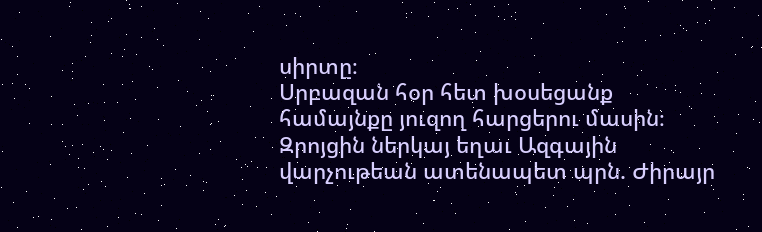սիրտը։
Սրբազան հօր հետ խօսեցանք համայնքը յուզող հարցերու մասին։ Զրոյցին ներկայ եղաւ Ազգային վարչութեան ատենապետ պրն. Ժիրայր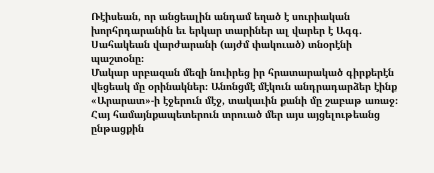Ռէիսեան, որ անցեալին անդամ եղած է սուրիական խորհրդարանին եւ երկար տարիներ ալ վարեր է Ագգ. Սահակեան վարժարանի (այժմ փակուած) տնօրէնի պաշտօնը։
Մակար սրբազան մեզի նուիրեց իր հրատարակած գիրքերէն վեցեակ մը օրինակներ։ Անոնցմէ մէկուն անդրադարձեր էինք «Արարատ»-ի էջերուն մէջ, տակաւին քանի մը շաբաթ առաջ։
Հայ համայնքապետերուն տրուած մեր այս այցելութեանց ընթացքին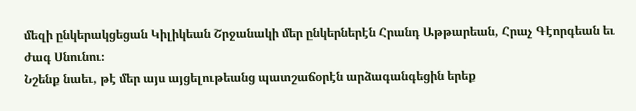մեզի ընկերակցեցան Կիլիկեան Շրջանակի մեր ընկերներէն Հրանդ Աթթարեան, Հրաչ Գէորգեան եւ ժագ Սնունու։
Նշենք նաեւ, թէ մեր այս այցելութեանց պատշաճօրէն արձագանգեցին երեք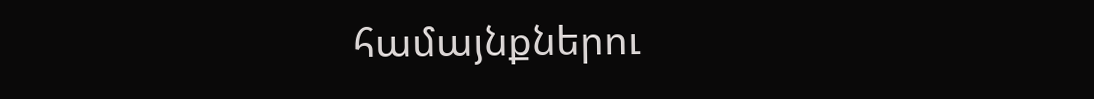համայնքներու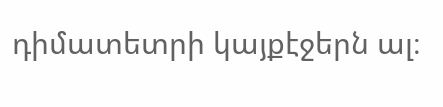դիմատետրի կայքէջերն ալ։